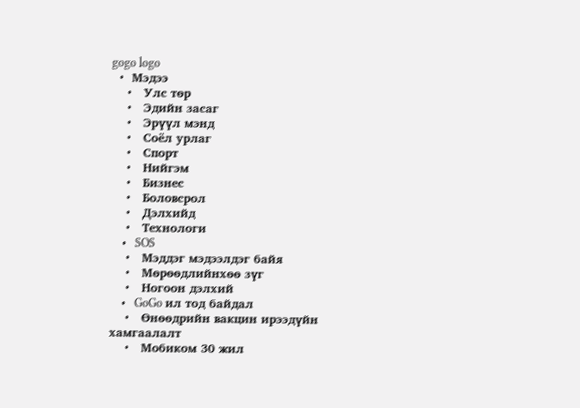gogo logo
  •  Мэдээ
    •   Улс төр
    •   Эдийн засаг
    •   Эрүүл мэнд
    •   Соёл урлаг
    •   Спорт
    •   Нийгэм
    •   Бизнес
    •   Боловсрол
    •   Дэлхийд
    •   Технологи
    •   SOS
    •   Мэддэг мэдээлдэг байя
    •   Мөрөөдлийнхөө зүг
    •   Ногоон дэлхий
    •   GoGo ил тод байдал
    •   Өнөөдрийн вакцин ирээдүйн хамгаалалт
    •   Мобиком 30 жил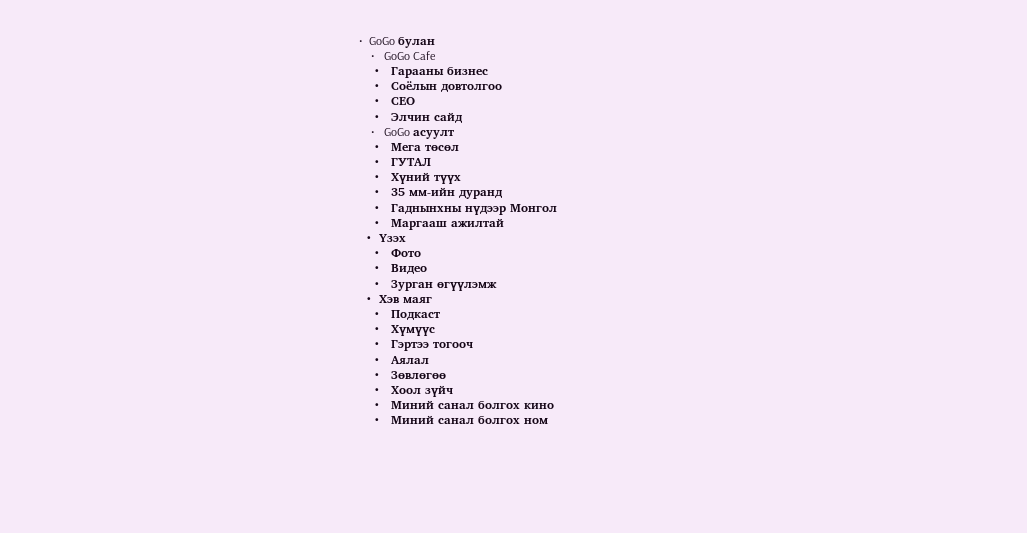•  GoGo булан
    •   GoGo Cafe
    •   Гарааны бизнес
    •   Соёлын довтолгоо
    •   СEO
    •   Элчин сайд
    •   GoGo асуулт
    •   Мега төсөл
    •   ГУТАЛ
    •   Хүний түүх
    •   35 мм-ийн дуранд
    •   Гаднынхны нүдээр Монгол
    •   Маргааш ажилтай
  •  Үзэх
    •   Фото
    •   Видео
    •   Зурган өгүүлэмж
  •  Хэв маяг
    •   Подкаст
    •   Хүмүүс
    •   Гэртээ тогооч
    •   Аялал
    •   Зөвлөгөө
    •   Хоол зүйч
    •   Миний санал болгох кино
    •   Миний санал болгох ном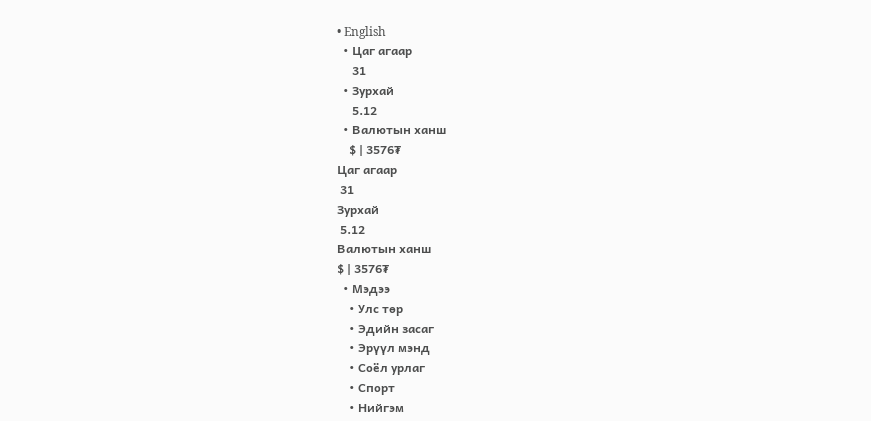• English
  • Цаг агаар
     31
  • Зурхай
     5.12
  • Валютын ханш
    $ | 3576₮
Цаг агаар
 31
Зурхай
 5.12
Валютын ханш
$ | 3576₮
  • Мэдээ
    • Улс төр
    • Эдийн засаг
    • Эрүүл мэнд
    • Соёл урлаг
    • Спорт
    • Нийгэм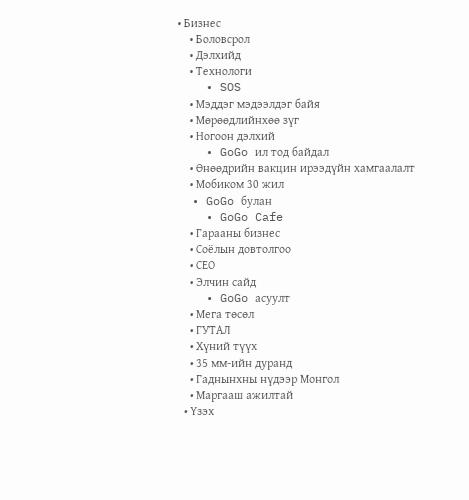• Бизнес
    • Боловсрол
    • Дэлхийд
    • Технологи
    • SOS
    • Мэддэг мэдээлдэг байя
    • Мөрөөдлийнхөө зүг
    • Ногоон дэлхий
    • GoGo ил тод байдал
    • Өнөөдрийн вакцин ирээдүйн хамгаалалт
    • Мобиком 30 жил
  • GoGo булан
    • GoGo Cafe
    • Гарааны бизнес
    • Соёлын довтолгоо
    • СEO
    • Элчин сайд
    • GoGo асуулт
    • Мега төсөл
    • ГУТАЛ
    • Хүний түүх
    • 35 мм-ийн дуранд
    • Гаднынхны нүдээр Монгол
    • Маргааш ажилтай
  • Үзэх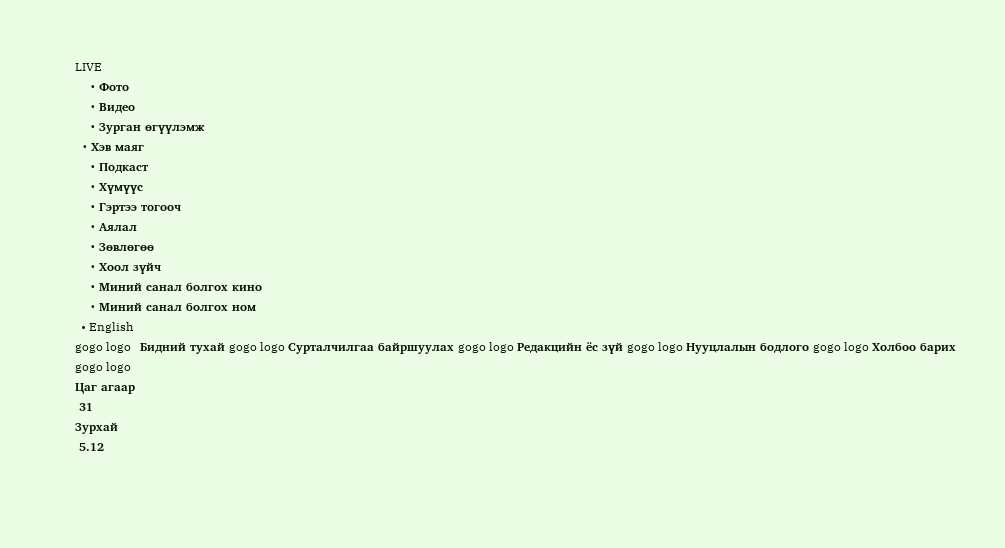LIVE
    • Фото
    • Видео
    • Зурган өгүүлэмж
  • Хэв маяг
    • Подкаст
    • Хүмүүс
    • Гэртээ тогооч
    • Аялал
    • Зөвлөгөө
    • Хоол зүйч
    • Миний санал болгох кино
    • Миний санал болгох ном
  • English
gogo logo   Бидний тухай gogo logo Сурталчилгаа байршуулах gogo logo Редакцийн ёс зүй gogo logo Нууцлалын бодлого gogo logo Холбоо барих
gogo logo
Цаг агаар
 31
Зурхай
 5.12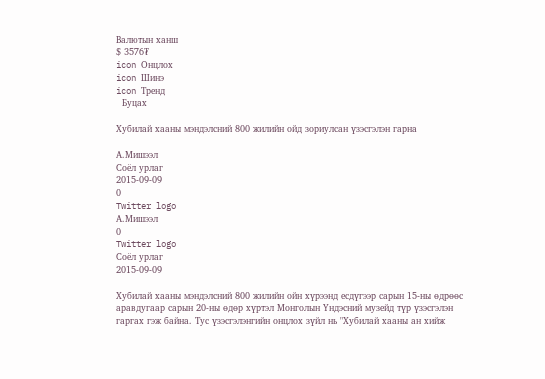Валютын ханш
$ 3576₮
icon Онцлох
icon Шинэ
icon Тренд
  Буцах

Хубилай хааны мэндэлсний 800 жилийн ойд зориулсан үзэсгэлэн гарна

А.Мишээл
Соёл урлаг
2015-09-09
0
Twitter logo
А.Мишээл
0
Twitter logo
Соёл урлаг
2015-09-09

Хубилай хааны мэндэлсний 800 жилийн ойн хүрээнд есдүгээр сарын 15-ны өдрөөс аравдугаар сарын 20-ны өдөр хүртэл Монголын Үндэсний музейд түр үзэсгэлэн гаргах гэж байна. Тус үзэсгэлэнгийн онцлох зүйл нь "Хубилай хааны ан хийж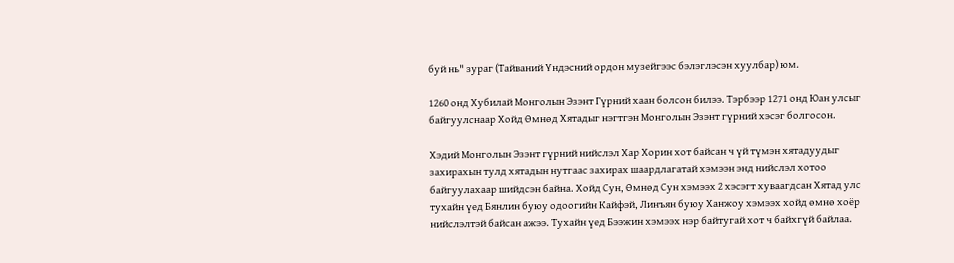буй нь" зураг (Тайваний Үндэсний ордон музейгээс бэлэглэсэн хуулбар) юм.

1260 онд Хубилай Монголын Эзэнт Гүрний хаан болсон билээ. Тэрбээр 1271 онд Юан улсыг байгуулснаар Хойд Өмнөд Хятадыг нэгтгэн Монголын Эзэнт гүрний хэсэг болгосон.

Хэдий Монголын Эзэнт гүрний нийслэл Хар Хорин хот байсан ч үй түмэн хятадуудыг захирахын тулд хятадын нутгаас захирах шаардлагатай хэмээн энд нийслэл хотоо байгуулахаар шийдсэн байна. Хойд Сун, Өмнөд Сун хэмээх 2 хэсэгт хуваагдсан Хятад улс тухайн үед Бянлин буюу одоогийн Кайфэй, Линъян буюу Ханжоу хэмээх хойд өмнө хоёр  нийслэлтэй байсан ажээ. Тухайн үед Бээжин хэмээх нэр байтугай хот ч байхгүй байлаа.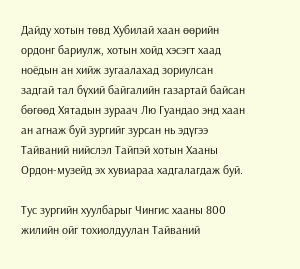Дайду хотын төвд Хубилай хаан өөрийн ордонг бариулж, хотын хойд хэсэгт хаад ноёдын ан хийж зугаалахад зориулсан задгай тал бүхий байгалийн газартай байсан бөгөөд Хятадын зураач Лю Гуандао энд хаан ан агнаж буй зургийг зурсан нь эдүгээ Тайваний нийслэл Тайпэй хотын Хааны Ордон-музейд эх хувиараа хадгалагдаж буй.

Тус зургийн хуулбарыг Чингис хааны 800 жилийн ойг тохиолдуулан Тайваний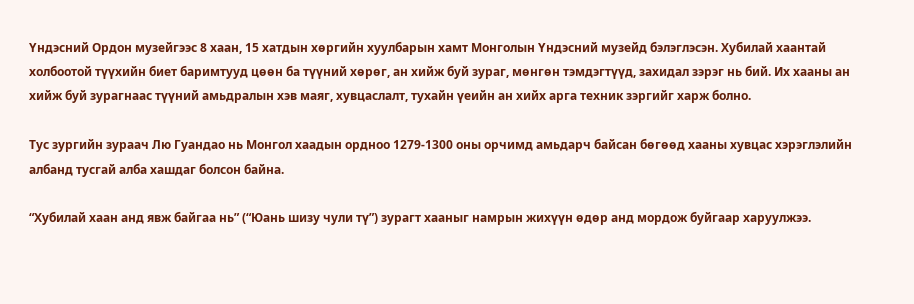Үндэсний Ордон музейгээс 8 хаан, 15 хатдын хөргийн хуулбарын хамт Монголын Үндэсний музейд бэлэглэсэн. Хубилай хаантай холбоотой түүхийн биет баримтууд цөөн ба түүний хөрөг, ан хийж буй зураг, мөнгөн тэмдэгтүүд, захидал зэрэг нь бий. Их хааны ан хийж буй зурагнаас түүний амьдралын хэв маяг, хувцаслалт, тухайн үеийн ан хийх арга техник зэргийг харж болно.

Тус зургийн зураач Лю Гуандао нь Монгол хаадын ордноо 1279-1300 оны орчимд амьдарч байсан бөгөөд хааны хувцас хэрэглэлийн албанд тусгай алба хашдаг болсон байна.

“Хубилай хаан анд явж байгаа нь” (“Юань шизу чули тү”) зурагт хааныг намрын жихүүн өдөр анд мордож буйгаар харуулжээ.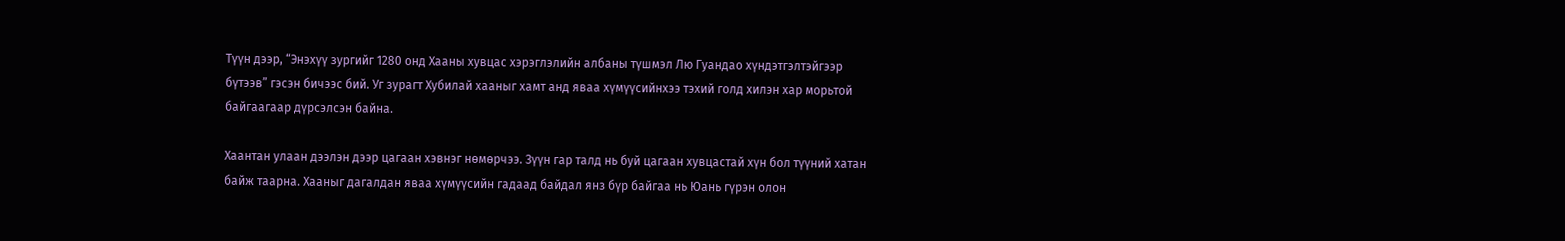Түүн дээр, “Энэхүү зургийг 1280 онд Хааны хувцас хэрэглэлийн албаны түшмэл Лю Гуандао хүндэтгэлтэйгээр бүтээв” гэсэн бичээс бий. Уг зурагт Хубилай хааныг хамт анд яваа хүмүүсийнхээ тэхий голд хилэн хар морьтой байгаагаар дүрсэлсэн байна.

Хаантан улаан дээлэн дээр цагаан хэвнэг нөмөрчээ. Зүүн гар талд нь буй цагаан хувцастай хүн бол түүний хатан байж таарна. Хааныг дагалдан яваа хүмүүсийн гадаад байдал янз бүр байгаа нь Юань гүрэн олон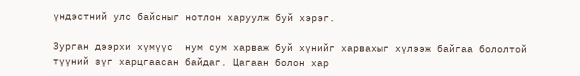үндэстний улс байсныг нотлон харуулж буй хэрэг.

Зурган дээрхи хүмүүс  нум сум харваж буй хүнийг харвахыг хүлээж байгаа бололтой түүний зүг харцгаасан байдаг. Цагаан болон хар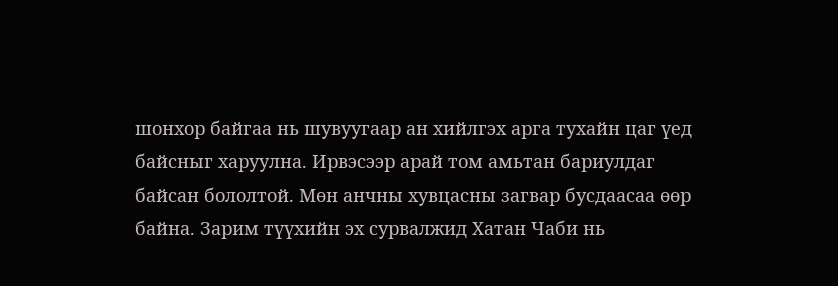шонхор байгаа нь шувуугаар ан хийлгэх арга тухайн цаг үед байсныг харуулна. Ирвэсээр арай том амьтан бариулдаг байсан бололтой. Мөн анчны хувцасны загвар бусдаасаа өөр байна. Зарим түүхийн эх сурвалжид Хатан Чаби нь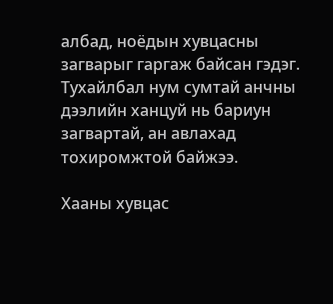албад, ноёдын хувцасны загварыг гаргаж байсан гэдэг. Тухайлбал нум сумтай анчны дээлийн ханцуй нь бариун загвартай, ан авлахад тохиромжтой байжээ.

Хааны хувцас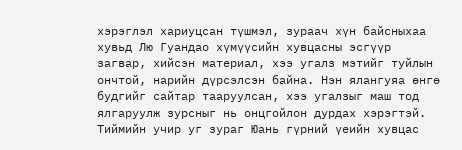хэрэглэл хариуцсан түшмэл, зураач хүн байсныхаа хувьд Лю Гуандао хүмүүсийн хувцасны эсгүүр загвар, хийсэн материал, хээ угалз мэтийг туйлын ончтой, нарийн дүрсэлсэн байна. Нэн ялангуяа өнгө будгийг сайтар тааруулсан, хээ угалзыг маш тод ялгаруулж зурсныг нь онцгойлон дурдах хэрэгтэй. Тиймийн учир уг зураг Юань гүрний үеийн хувцас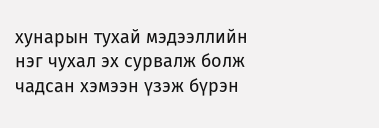хунарын тухай мэдээллийн нэг чухал эх сурвалж болж чадсан хэмээн үзэж бүрэн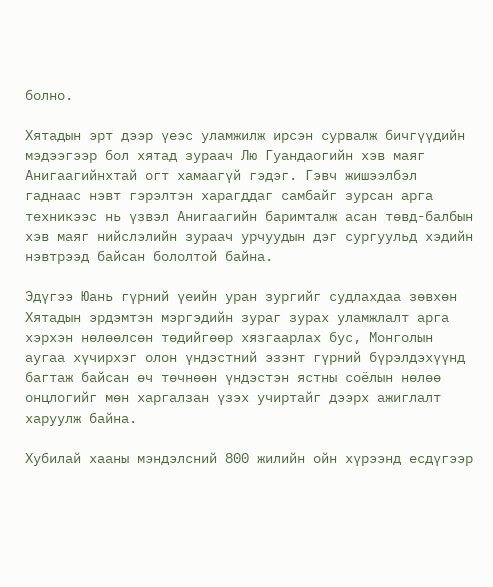болно.

Хятадын эрт дээр үеэс уламжилж ирсэн сурвалж бичгүүдийн мэдээгээр бол хятад зураач Лю Гуандаогийн хэв маяг Анигаагийнхтай огт хамаагүй гэдэг. Гэвч жишээлбэл гаднаас нэвт гэрэлтэн харагддаг самбайг зурсан арга техникээс нь үзвэл Анигаагийн баримталж асан төвд-балбын хэв маяг нийслэлийн зураач урчуудын дэг сургуульд хэдийн нэвтрээд байсан бололтой байна.

Эдүгээ Юань гүрний үеийн уран зургийг судлахдаа зөвхөн Хятадын эрдэмтэн мэргэдийн зураг зурах уламжлалт арга хэрхэн нөлөөлсөн төдийгөөр хязгаарлах бус, Монголын аугаа хүчирхэг олон үндэстний эзэнт гүрний бүрэлдэхүүнд багтаж байсан өч төчнөөн үндэстэн ястны соёлын нөлөө онцлогийг мөн харгалзан үзэх учиртайг дээрх ажиглалт харуулж байна.

Хубилай хааны мэндэлсний 800 жилийн ойн хүрээнд есдүгээр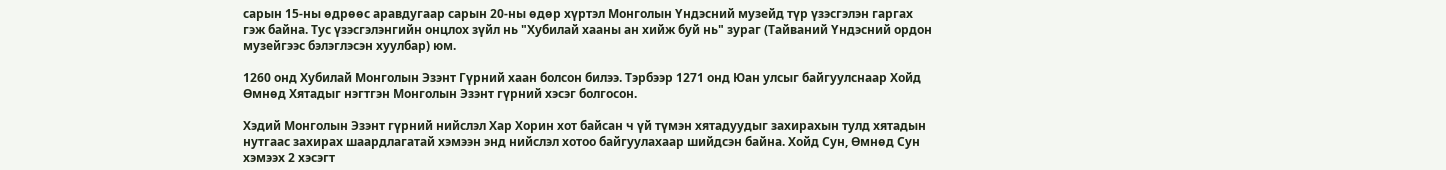сарын 15-ны өдрөөс аравдугаар сарын 20-ны өдөр хүртэл Монголын Үндэсний музейд түр үзэсгэлэн гаргах гэж байна. Тус үзэсгэлэнгийн онцлох зүйл нь "Хубилай хааны ан хийж буй нь" зураг (Тайваний Үндэсний ордон музейгээс бэлэглэсэн хуулбар) юм.

1260 онд Хубилай Монголын Эзэнт Гүрний хаан болсон билээ. Тэрбээр 1271 онд Юан улсыг байгуулснаар Хойд Өмнөд Хятадыг нэгтгэн Монголын Эзэнт гүрний хэсэг болгосон.

Хэдий Монголын Эзэнт гүрний нийслэл Хар Хорин хот байсан ч үй түмэн хятадуудыг захирахын тулд хятадын нутгаас захирах шаардлагатай хэмээн энд нийслэл хотоо байгуулахаар шийдсэн байна. Хойд Сун, Өмнөд Сун хэмээх 2 хэсэгт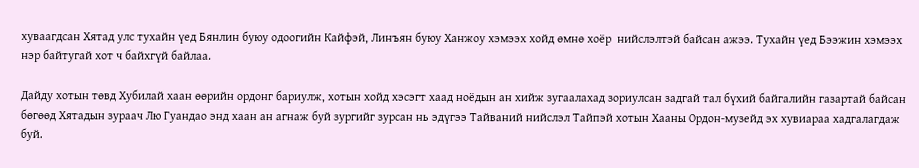хуваагдсан Хятад улс тухайн үед Бянлин буюу одоогийн Кайфэй, Линъян буюу Ханжоу хэмээх хойд өмнө хоёр  нийслэлтэй байсан ажээ. Тухайн үед Бээжин хэмээх нэр байтугай хот ч байхгүй байлаа.

Дайду хотын төвд Хубилай хаан өөрийн ордонг бариулж, хотын хойд хэсэгт хаад ноёдын ан хийж зугаалахад зориулсан задгай тал бүхий байгалийн газартай байсан бөгөөд Хятадын зураач Лю Гуандао энд хаан ан агнаж буй зургийг зурсан нь эдүгээ Тайваний нийслэл Тайпэй хотын Хааны Ордон-музейд эх хувиараа хадгалагдаж буй.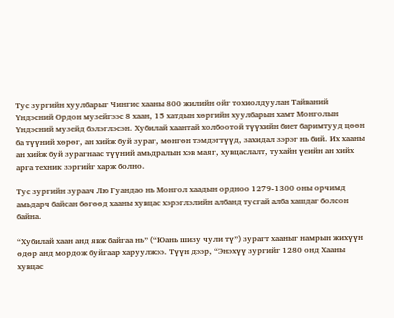Тус зургийн хуулбарыг Чингис хааны 800 жилийн ойг тохиолдуулан Тайваний Үндэсний Ордон музейгээс 8 хаан, 15 хатдын хөргийн хуулбарын хамт Монголын Үндэсний музейд бэлэглэсэн. Хубилай хаантай холбоотой түүхийн биет баримтууд цөөн ба түүний хөрөг, ан хийж буй зураг, мөнгөн тэмдэгтүүд, захидал зэрэг нь бий. Их хааны ан хийж буй зурагнаас түүний амьдралын хэв маяг, хувцаслалт, тухайн үеийн ан хийх арга техник зэргийг харж болно.

Тус зургийн зураач Лю Гуандао нь Монгол хаадын ордноо 1279-1300 оны орчимд амьдарч байсан бөгөөд хааны хувцас хэрэглэлийн албанд тусгай алба хашдаг болсон байна.

“Хубилай хаан анд явж байгаа нь” (“Юань шизу чули тү”) зурагт хааныг намрын жихүүн өдөр анд мордож буйгаар харуулжээ. Түүн дээр, “Энэхүү зургийг 1280 онд Хааны хувцас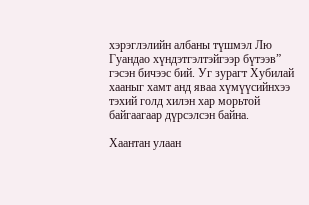хэрэглэлийн албаны түшмэл Лю Гуандао хүндэтгэлтэйгээр бүтээв” гэсэн бичээс бий. Уг зурагт Хубилай хааныг хамт анд яваа хүмүүсийнхээ тэхий голд хилэн хар морьтой байгаагаар дүрсэлсэн байна.

Хаантан улаан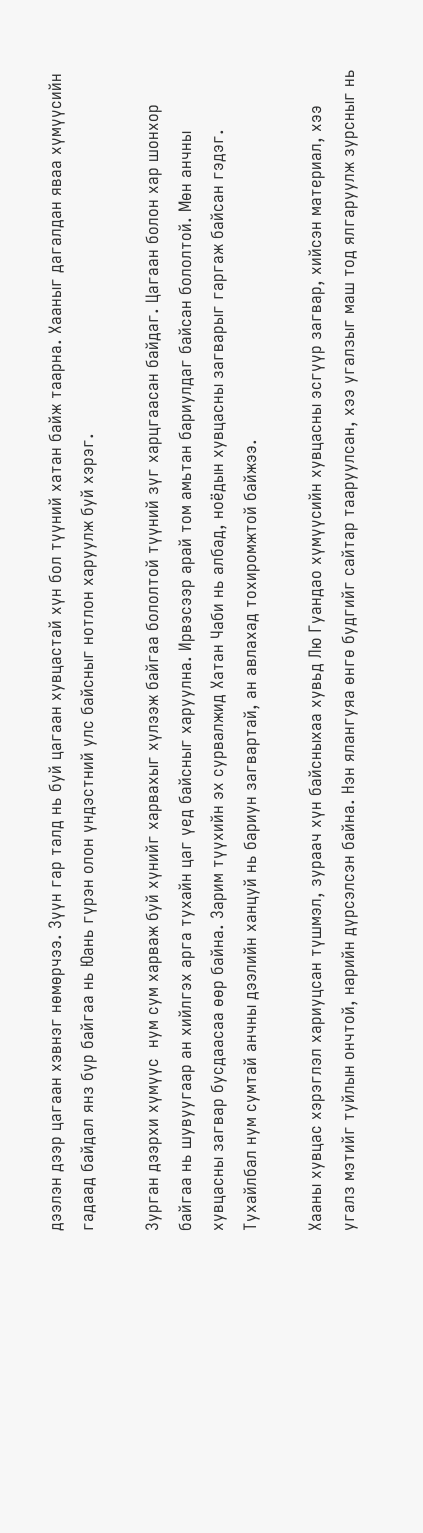дээлэн дээр цагаан хэвнэг нөмөрчээ. Зүүн гар талд нь буй цагаан хувцастай хүн бол түүний хатан байж таарна. Хааныг дагалдан яваа хүмүүсийн гадаад байдал янз бүр байгаа нь Юань гүрэн олон үндэстний улс байсныг нотлон харуулж буй хэрэг.

Зурган дээрхи хүмүүс  нум сум харваж буй хүнийг харвахыг хүлээж байгаа бололтой түүний зүг харцгаасан байдаг. Цагаан болон хар шонхор байгаа нь шувуугаар ан хийлгэх арга тухайн цаг үед байсныг харуулна. Ирвэсээр арай том амьтан бариулдаг байсан бололтой. Мөн анчны хувцасны загвар бусдаасаа өөр байна. Зарим түүхийн эх сурвалжид Хатан Чаби нь албад, ноёдын хувцасны загварыг гаргаж байсан гэдэг. Тухайлбал нум сумтай анчны дээлийн ханцуй нь бариун загвартай, ан авлахад тохиромжтой байжээ.

Хааны хувцас хэрэглэл хариуцсан түшмэл, зураач хүн байсныхаа хувьд Лю Гуандао хүмүүсийн хувцасны эсгүүр загвар, хийсэн материал, хээ угалз мэтийг туйлын ончтой, нарийн дүрсэлсэн байна. Нэн ялангуяа өнгө будгийг сайтар тааруулсан, хээ угалзыг маш тод ялгаруулж зурсныг нь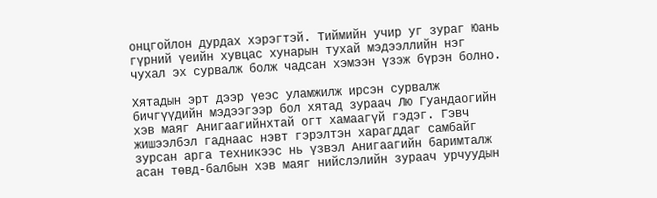онцгойлон дурдах хэрэгтэй. Тиймийн учир уг зураг Юань гүрний үеийн хувцас хунарын тухай мэдээллийн нэг чухал эх сурвалж болж чадсан хэмээн үзэж бүрэн болно.

Хятадын эрт дээр үеэс уламжилж ирсэн сурвалж бичгүүдийн мэдээгээр бол хятад зураач Лю Гуандаогийн хэв маяг Анигаагийнхтай огт хамаагүй гэдэг. Гэвч жишээлбэл гаднаас нэвт гэрэлтэн харагддаг самбайг зурсан арга техникээс нь үзвэл Анигаагийн баримталж асан төвд-балбын хэв маяг нийслэлийн зураач урчуудын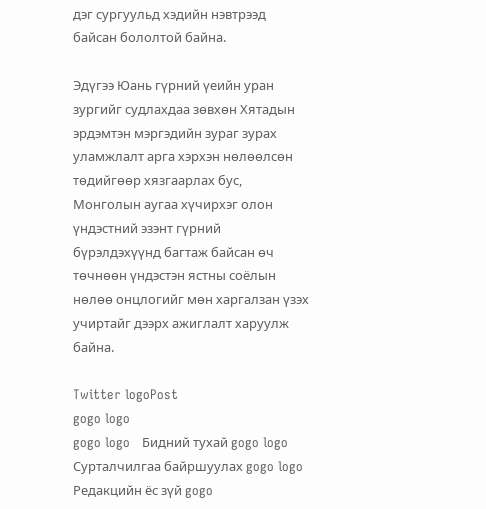дэг сургуульд хэдийн нэвтрээд байсан бололтой байна.

Эдүгээ Юань гүрний үеийн уран зургийг судлахдаа зөвхөн Хятадын эрдэмтэн мэргэдийн зураг зурах уламжлалт арга хэрхэн нөлөөлсөн төдийгөөр хязгаарлах бус, Монголын аугаа хүчирхэг олон үндэстний эзэнт гүрний бүрэлдэхүүнд багтаж байсан өч төчнөөн үндэстэн ястны соёлын нөлөө онцлогийг мөн харгалзан үзэх учиртайг дээрх ажиглалт харуулж байна.

Twitter logoPost
gogo logo
gogo logo   Бидний тухай gogo logo   Сурталчилгаа байршуулах gogo logo   Редакцийн ёс зүй gogo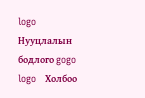logo  Нууцлалын бодлого gogo logo   Холбоо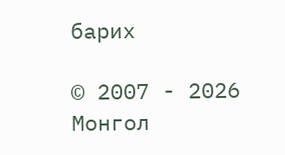барих

© 2007 - 2026 Монгол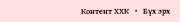Контент ХХК   •   Бүх эрх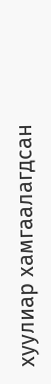хуулиар хамгаалагдсан